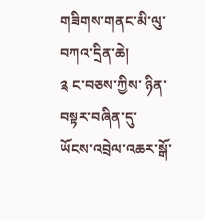གཟིགས་གནང་མི་ལུ་བཀའ་དྲིན་ཆེ།
༉ ང་བཅས་ཀྱིས་ ཉིན་བསྟར་བཞིན་དུ་
ཡོངས་འབྲེལ་འཆར་སྒོ་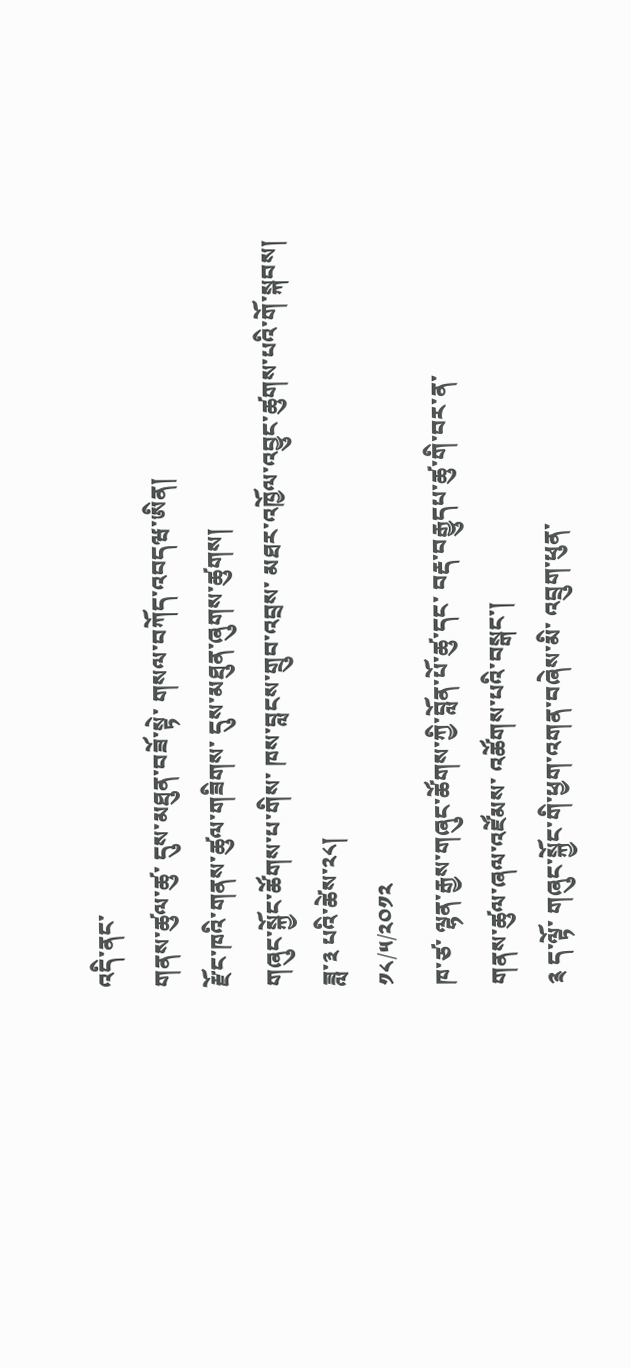འདི་ནང་
གནས་ཚུལ་ཚུ་ དུས་མཐུན་བཟོ་སྟེ་ གསལ་བཀོད་འབདཝ་ཨིན།
རྫོང་ཁའི་གནས་ཚུལ་གཟིགས་ དུས་མཐུན་ཞུགས་ཚུགས།
གཞུང་སྐྱོང་ཚོགས་པ་གིས་ ཁས་བླངས་གྲུབ་འབྲས་ མཐར་འཁྱོལ་འབྱུང་ཚུགས་པའི་གོ་སྐབས།
ཟླ་༣ པའི་ཚེས་༢༨།
༡༨/༥/༢༠༡༢
ཁ་ཙ་ ལྷན་རྒྱས་གཞུང་ཚོགས་ཀྱི་བློན་པོ་ཚུ་དང་ བརྡ་བརྒྱུདཔ་ཚུ་གི་བར་ན་
གནས་ཚུལ་ཞལ་འཛོམས་ འཚོགས་པའི་བསྒང་།
༉ ད་ལྟོ་ གཞུང་སྐྱོང་གི་ཕྱག་འགན་བཞེས་མི་ འབྲུག་ཕུན་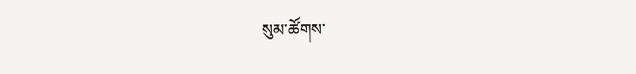སུམ་ཚོགས་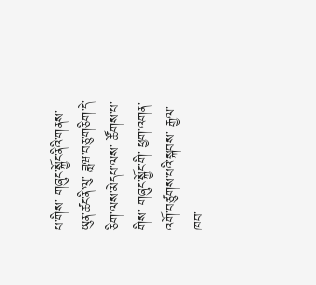པ་གིས་ གཞུང་སྐྱོང་ནིའི་གནས་ཡུན་ཚང་ནི་ལུ་ ཟླཝ་བཅུ་གཅིག་དེ་ཅིག་ལས་མེདཔ་ལས་ ཚོགས་པ་གིས་ གཞུང་སྐྱོང་གི་ ཕྱག་འགན་འགོ་བཙུགས་པའི་སྐབས་ རྒྱལ་ཁབ་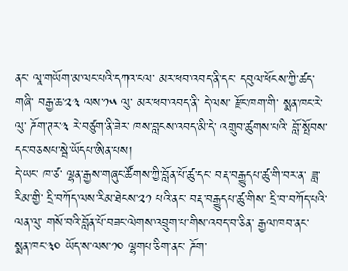ནང་ ལཱ་གཡོག་མ་ལང་པའི་དཀའ་ངལ་ མར་ཕབ་འབད་ནི་དང་ དབུལ་ཕོངས་ཀྱི་ཚད་གཞི་ བརྒྱ་ཆ་༢༣ ལས་༡༥ ལུ་ མར་ཕབ་འབད་ནི་ དེ་ལས་ རྫོང་ཁག་གི་ སྨན་ཁང་རེ་ལུ་ ཌོག་ཊར་༣ རེ་བཙུག་ནི་ཟེར་ ཁས་བླངས་འབད་མི་དེ་ འགྲུབ་ཚུགས་པའི་ བློ་སྤོབས་དང་བཅསཔ་སྦེ་ཡོདཔ་ཨིན་པས།
དེ་ཡང་ ཁ་ཙ་ ལྷན་རྒྱས་གཞུང་ཚོགས་ཀྱི་བློན་པོ་ཚུ་དང་ བརྡ་བརྒྱུདཔ་ཚུ་གི་བར་ན་ ཟླ་རིམ་གྱི་ དྲི་བཀོད་ལས་རིམ་ཐེངས་༢༡ པའི་ནང་ བརྡ་བརྒྱུདཔ་ཚུ་གིས་ དྲི་བ་བཀོད་པའི་ལན་ལུ་ གསོ་བའི་བློན་པོ་བཟང་ལེགས་འབྲུག་པ་གིས་འབད་བ་ཅིན་ རྒྱལ་ཁབ་ནང་ སྨན་ཁང་༣༠ ཡོད་ས་ལས་༡༠ ལྷགཔ་ཅིག་ནང་ ཌོག་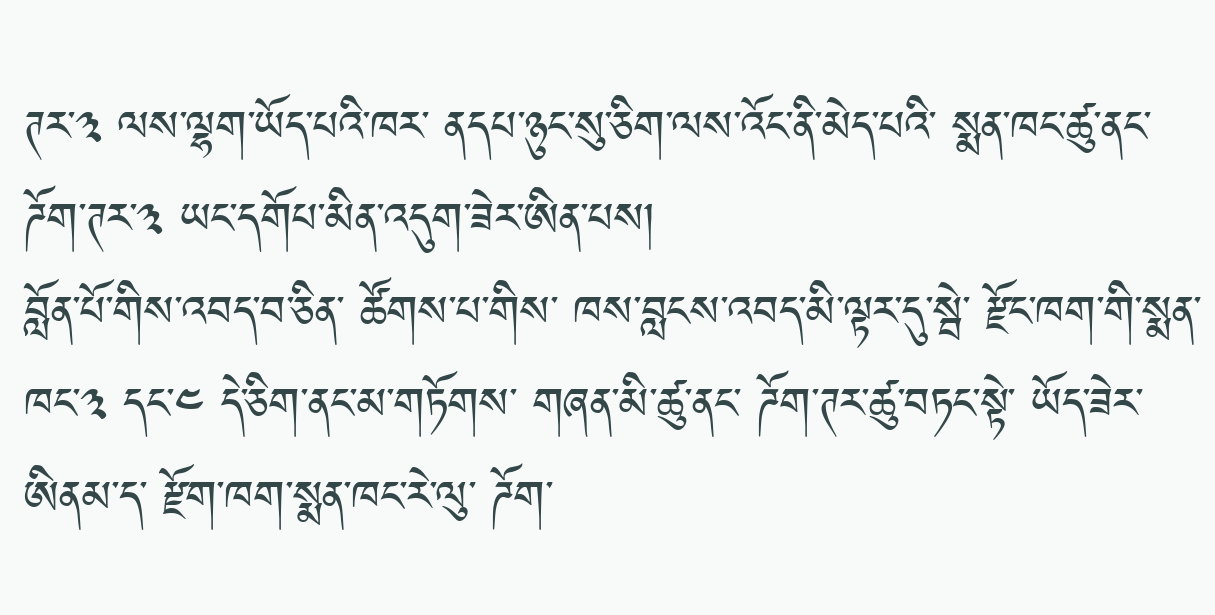ཊར་༣ ལས་ལྷག་ཡོད་པའི་ཁར་ ནདཔ་ཉུང་སུ་ཅིག་ལས་འོང་ནི་མེད་པའི་ སྨན་ཁང་ཚུ་ནང་ ཌོག་ཊར་༣ ཡང་དགོཔ་མིན་འདུག་ཟེར་ཨིན་པས།
བློན་པོ་གིས་འབད་བ་ཅིན་ ཚོགས་པ་གིས་ ཁས་བླངས་འབད་མི་ལྟར་དུ་སྦེ་ རྫོང་ཁག་གི་སྨན་ཁང་༣ དང་༤ དེ་ཅིག་ནང་མ་གཏོགས་ གཞན་མི་ཚུ་ནང་ ཌོག་ཊར་ཚུ་བཏང་སྟེ་ ཡོད་ཟེར་ཨིནམ་ད་ རྫོག་ཁག་སྨན་ཁང་རེ་ལུ་ ཌོག་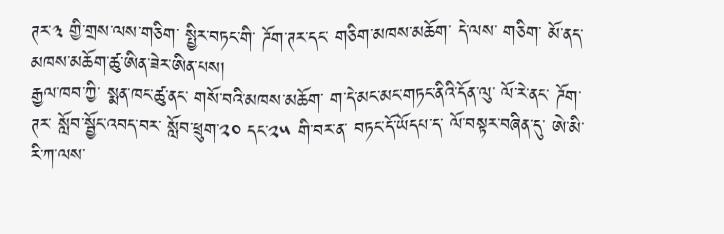ཊར་༣ གྱི་གྲས་ལས་གཅིག་ སྤྱིར་བཏང་གི་ ཌོག་ཊར་དང་ གཅིག་མཁས་མཆོག་ དེ་ལས་ གཅིག་ མོ་ནད་མཁས་མཆོག་ཚུ་ཨིན་ཟེར་ཨིན་པས།
རྒྱལ་ཁབ་ཀྱི་ སྨན་ཁང་ཚུ་ནང་ གསོ་བའི་མཁས་མཆོག་ ག་དེ་མང་མང་གཏང་ནིའི་དོན་ལུ་ ལོ་རེ་ནང་ ཌོག་ཊར་ སློབ་སྦྱོང་འབད་བར་ སློབ་ཕྲུག་༢༠ དང་༢༥ གི་བར་ན་ བཏང་དོ་ཡོདཔ་ད་ ལོ་བསྟར་བཞིན་དུ་ ཨེ་མི་རི་ཀ་ལས་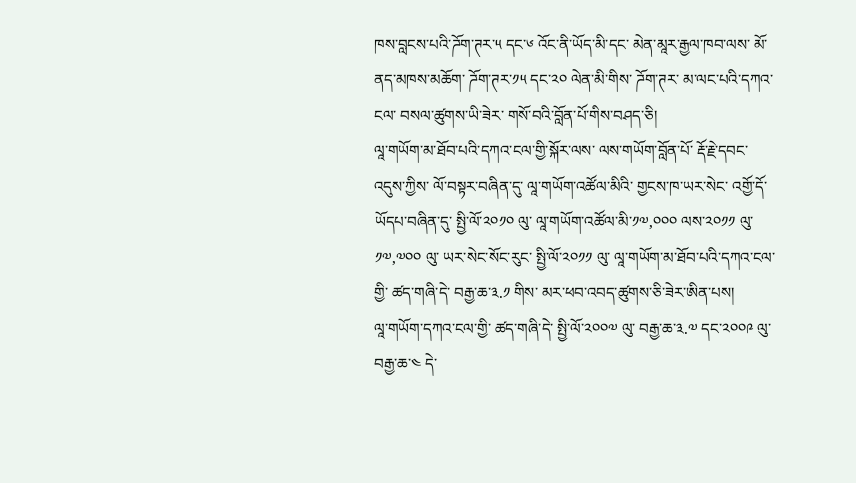ཁས་བླངས་པའི་ཌོག་ཊར་༥ དང་༦ འོང་ནི་ཡོད་མི་དང་ མེན་མཱར་རྒྱལ་ཁབ་ལས་ མོ་ནད་མཁས་མཆོག་ ཌོག་ཊར་༡༥ དང་༢༠ ལེན་མི་གིས་ ཌོག་ཊར་ མ་ལང་པའི་དཀའ་ངལ་ བསལ་ཚུགས་ཡི་ཟེར་ གསོ་བའི་བློན་པོ་གིས་བཤད་ཅི།
ལཱ་གཡོག་མ་ཐོབ་པའི་དཀའ་ངལ་གྱི་སྐོར་ལས་ ལས་གཡོག་བློན་པོ་ རྡོ་རྗེ་དབང་འདུས་ཀྱིས་ ལོ་བསྟར་བཞིན་དུ་ ལཱ་གཡོག་འཚོལ་མིའི་ གྱངས་ཁ་ཡར་སེང་ འགྱོ་དོ་ཡོདཔ་བཞིན་དུ་ སྤྱི་ལོ་༢༠༡༠ ལུ་ ལཱ་གཡོག་འཚོལ་མི་༡༧,༠༠༠ ལས་༢༠༡༡ ལུ་༡༧,༧༠༠ ལུ་ ཡར་སེང་སོང་རུང་ སྤྱི་ལོ་༢༠༡༡ ལུ་ ལཱ་གཡོག་མ་ཐོབ་པའི་དཀའ་ངལ་གྱི་ ཚད་གཞི་དེ་ བརྒྱ་ཆ་༣.༡ གིས་ མར་ཕབ་འབད་ཚུགས་ཅི་ཟེར་ཨིན་པས།
ལཱ་གཡོག་དཀའ་ངལ་གྱི་ ཚད་གཞི་དེ་ སྤྱི་ལོ་༢༠༠༧ ལུ་ བརྒྱ་ཆ་༣.༧ དང་༢༠༠༩ ལུ་བརྒྱ་ཆ་༤ དེ་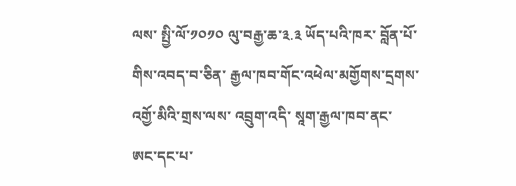ལས་ སྤྱི་ལོ་༡༠༡༠ ལུ་བརྒྱ་ཆ་༣.༣ ཡོད་པའི་ཁར་ བློན་པོ་གིས་འབད་བ་ཅིན་ རྒྱལ་ཁབ་གོང་འཕེལ་མགྱོགས་དྲགས་འགྱོ་མིའི་གྲས་ལས་ འབྲུག་འདི་ སཱག་རྒྱལ་ཁབ་ནང་ ཨང་དང་པ་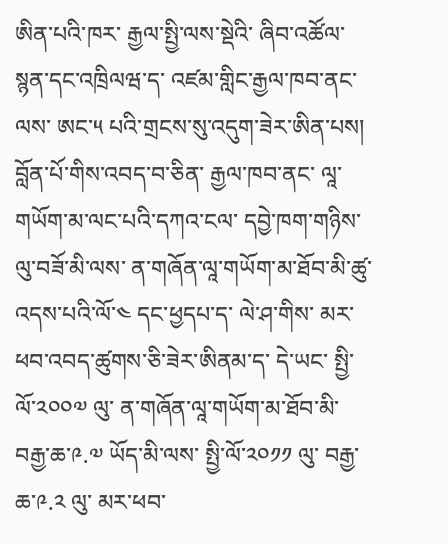ཨིན་པའི་ཁར་ རྒྱལ་སྤྱི་ལས་སྡེའི་ ཞིབ་འཚོལ་སྙན་དང་འཁྲིལཝ་ད་ འཛམ་གླིང་རྒྱལ་ཁབ་ནང་ལས་ ཨང་༥ པའི་གྲངས་སུ་འདུག་ཟེར་ཨིན་པས།
བློན་པོ་གིས་འབད་བ་ཅིན་ རྒྱལ་ཁབ་ནང་ ལཱ་གཡོག་མ་ལང་པའི་དཀའ་ངལ་ དབྱེ་ཁག་གཉིས་ལུ་བཟོ་མི་ལས་ ན་གཞོན་ལཱ་གཡོག་མ་ཐོབ་མི་ཚུ་ འདས་པའི་ལོ་༤ དང་ཕྱདཔ་ད་ ལེ་ཤ་གིས་ མར་ཕབ་འབད་ཚུགས་ཅི་ཟེར་ཨིནམ་ད་ དེ་ཡང་ སྤྱི་ལོ་༢༠༠༧ ལུ་ ན་གཞོན་ལཱ་གཡོག་མ་ཐོབ་མི་ བརྒྱ་ཆ་༩.༧ ཡོད་མི་ལས་ སྤྱི་ལོ་༢༠༡༡ ལུ་ བརྒྱ་ཆ་༩.༢ ལུ་ མར་ཕབ་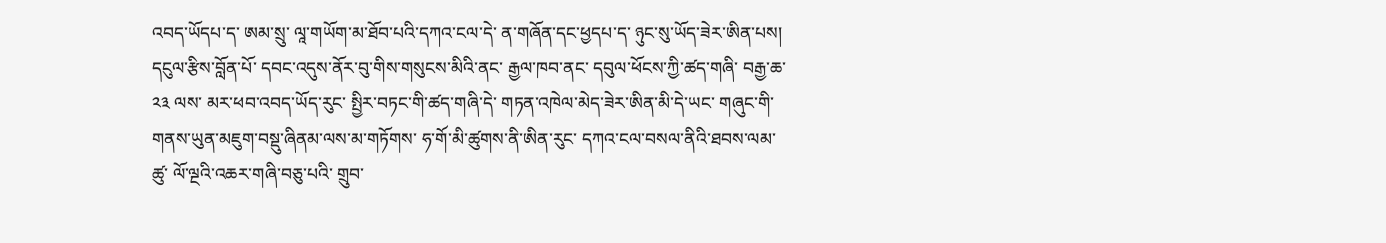འབད་ཡོདཔ་ད་ ཨམ་སྲུ་ ལཱ་གཡོག་མ་ཐོབ་པའི་དཀའ་ངལ་དེ་ ན་གཞོན་དང་ཕྱདཔ་ད་ ཉུང་སུ་ཡོད་ཟེར་ཨིན་པས།
དངུལ་རྩིས་བློན་པོ་ དབང་འདུས་ནོར་བུ་གིས་གསུངས་མིའི་ནང་ རྒྱལ་ཁབ་ནང་ དབུལ་ཕོངས་ཀྱི་ཚད་གཞི་ བརྒྱ་ཆ་༢༣ ལས་ མར་ཕབ་འབད་ཡོད་རུང་ སྤྱིར་བཏང་གི་ཚད་གཞི་དེ་ གཏན་འཁེལ་མེད་ཟེར་ཨིན་མི་དེ་ཡང་ གཞུང་གི་གནས་ཡུན་མཇུག་བསྡུ་ཞིནམ་ལས་མ་གཏོགས་ ཧ་གོ་མི་ཚུགས་ནི་ཨིན་རུང་ དཀའ་ངལ་བསལ་ནིའི་ཐབས་ལམ་ཚུ་ ལོ་ལྔའི་འཆར་གཞི་བཅུ་པའི་ གྲུབ་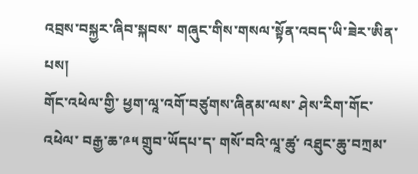འབྲས་བསྐྱར་ཞིབ་སྐབས་ གཞུང་གིས་གསལ་སྟོན་འབད་ཡི་ཟེར་ཨིན་པས།
གོང་འཕེལ་གྱི་ ཕྱག་ལཱ་འགོ་བཙུགས་ཞིནམ་ལས་ ཤེས་རིག་གོང་འཕེལ་ བརྒྱ་ཆ་༩༥ གྲུབ་ཡོདཔ་ད་ གསོ་བའི་ལཱ་ཚུ་ འཐུང་ཆུ་བཀྲམ་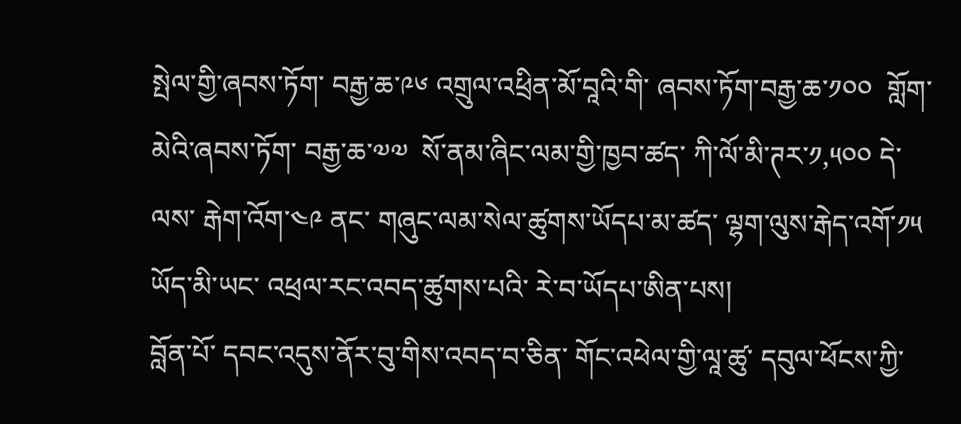སྤེལ་གྱི་ཞབས་ཏོག་ བརྒྱ་ཆ་༩༦ འགྲུལ་འཕྲིན་མོ་བཱའི་གི་ ཞབས་ཏོག་བརྒྱ་ཆ་༡༠༠  གློག་མེའི་ཞབས་ཏོག་ བརྒྱ་ཆ་༧༧  སོ་ནམ་ཞིང་ལམ་གྱི་ཁྱབ་ཚད་ ཀི་ལོ་མི་ཊར་༡,༥༠༠ དེ་ལས་ རྒེག་འོག་༤༩ ནང་ གཞུང་ལམ་སེལ་ཚུགས་ཡོདཔ་མ་ཚད་ ལྷག་ལུས་རྒེད་འགོ་༡༥ ཡོད་མི་ཡང་ འཕྲལ་རང་འབད་ཚུགས་པའི་ རེ་བ་ཡོདཔ་ཨིན་པས།
བློན་པོ་ དབང་འདུས་ནོར་བུ་གིས་འབད་བ་ཅིན་ གོང་འཕེལ་གྱི་ལཱ་ཚུ་ དབུལ་ཕོངས་ཀྱི་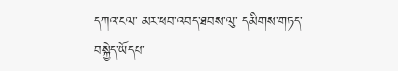དཀའ་ངལ་ མར་ཕབ་འབད་ཐབས་ལུ་ དམིགས་གཏད་བསྐྱེད་ཡོདཔ་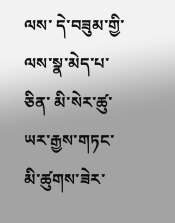ལས་ དེ་བཟུམ་གྱི་ ལས་སྣ་མེད་པ་ཅིན་ མི་སེར་ཚུ་ཡར་རྒྱས་གཏང་མི་ཚུགས་ཟེར་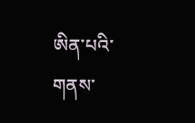ཨིན་པའི་གནས་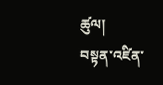ཚུལ།
བསྟན་འཛིན་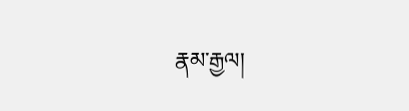རྣམ་རྒྱལ།